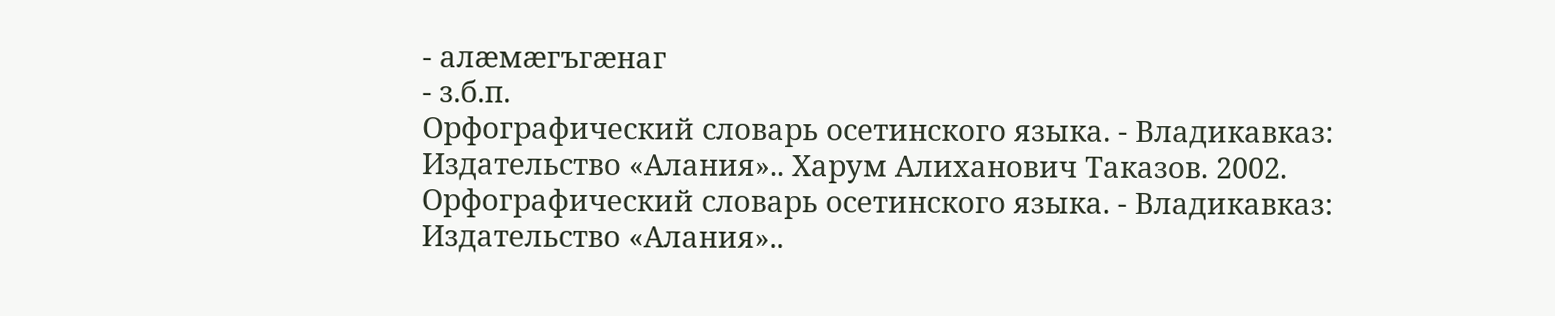- алæмæгъгæнаг
- з.б.п.
Орфографический словарь осетинского языка. - Владикавказ: Издательство «Алания».. Харум Алиханович Таказов. 2002.
Орфографический словарь осетинского языка. - Владикавказ: Издательство «Алания»..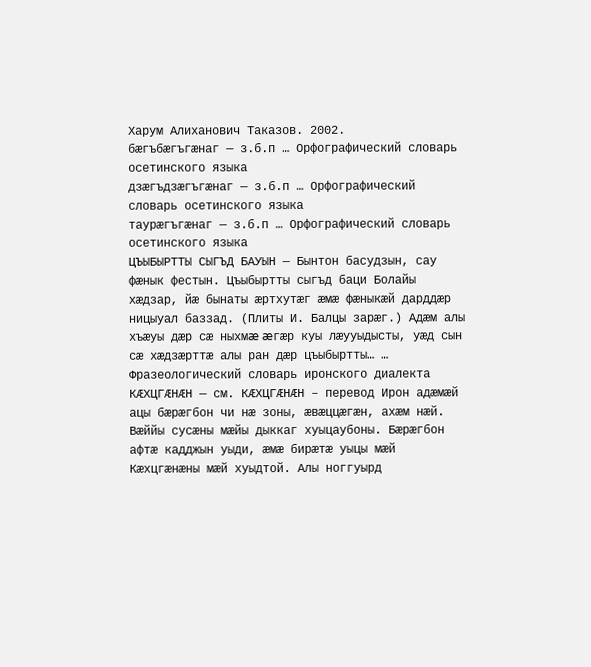Харум Алиханович Таказов. 2002.
бæгъбæгъгæнаг — з.б.п … Орфографический словарь осетинского языка
дзæгъдзæгъгæнаг — з.б.п … Орфографический словарь осетинского языка
таурæгъгæнаг — з.б.п … Орфографический словарь осетинского языка
ЦЪЫБЫРТТЫ СЫГЪД БАУЫН — Бынтон басудзын, сау фæнык фестын. Цъыбыртты сыгъд баци Болайы хæдзар, йæ бынаты æртхутæг æмæ фæныкæй дарддæр ницыуал баззад. (Плиты И. Балцы зарæг.) Адæм алы хъæуы дæр сæ ныхмæ æгæр куы лæууыдысты, уæд сын сæ хæдзæрттæ алы ран дæр цъыбыртты… … Фразеологический словарь иронского диалекта
КÆХЦГÆНÆН — см. КÆХЦГÆНÆН – перевод Ирон адæмæй ацы бæрæгбон чи нæ зоны, æвæццæгæн, ахæм нæй. Вæййы сусæны мæйы дыккаг хуыцаубоны. Бæрæгбон афтæ кадджын уыди, æмæ бирæтæ уыцы мæй Кæхцгæнæны мæй хуыдтой. Алы ноггуырд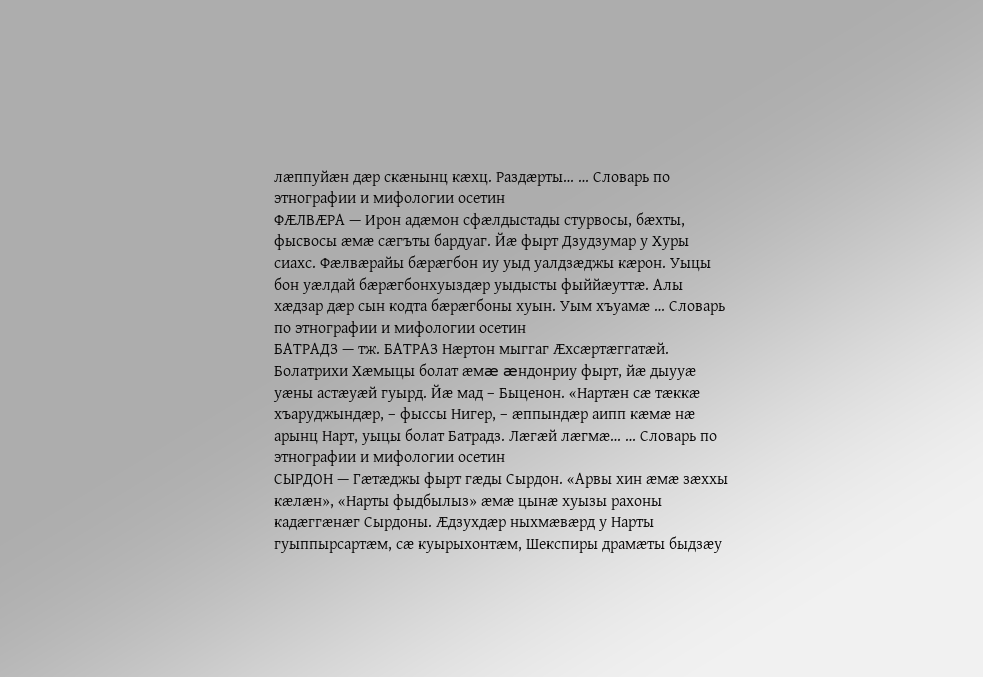лæппуйæн дæр скæнынц кæхц. Раздæрты… … Словарь по этнографии и мифологии осетин
ФÆЛВÆРА — Ирон адæмон сфæлдыстады стурвосы, бæхты, фысвосы æмæ сæгъты бардуаг. Йæ фырт Дзудзумар у Хуры сиахс. Фæлвæрайы бæрæгбон иу уыд уалдзæджы кæрон. Уыцы бон уæлдай бæрæгбонхуыздæр уыдысты фыййæуттæ. Алы хæдзар дæр сын кодта бæрæгбоны хуын. Уым хъуамæ … Словарь по этнографии и мифологии осетин
БАТРАДЗ — тж. БАТРАЗ Нæртон мыггаг Æхсæртæггатæй. Болатрихи Хæмыцы болат æмæ æндонриу фырт, йæ дыууæ уæны астæуæй гуырд. Йæ мад – Быценон. «Нартæн сæ тæккæ хъаруджындæр, – фыссы Нигер, – æппындæр аипп кæмæ нæ арынц Нарт, уыцы болат Батрадз. Лæгæй лæгмæ… … Словарь по этнографии и мифологии осетин
СЫРДОН — Гæтæджы фырт гæды Сырдон. «Арвы хин æмæ зæххы кæлæн», «Нарты фыдбылыз» æмæ цынæ хуызы рахоны кадæггæнæг Сырдоны. Æдзухдæр ныхмæвæрд у Нарты гуыппырсартæм, сæ куырыхонтæм, Шекспиры драмæты быдзæу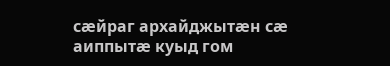сæйраг архайджытæн сæ аиппытæ куыд гом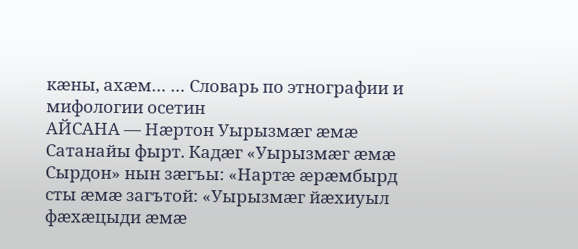кæны, ахæм… … Словарь по этнографии и мифологии осетин
АЙСАНА — Нæртон Уырызмæг æмæ Сатанайы фырт. Кадæг «Уырызмæг æмæ Сырдон» нын зæгъы: «Нартæ æрæмбырд сты æмæ загътой: «Уырызмæг йæхиуыл фæхæцыди æмæ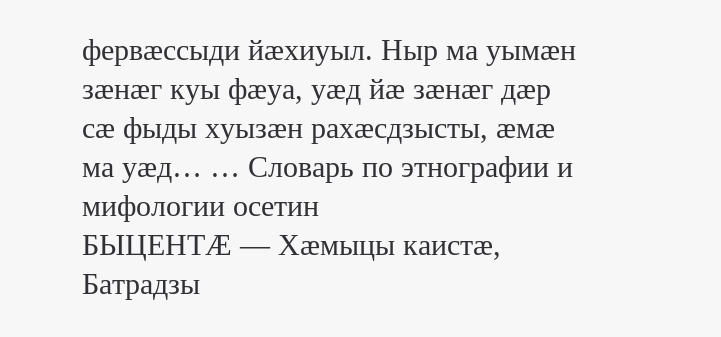фервæссыди йæхиуыл. Ныр ма уымæн зæнæг куы фæуа, уæд йæ зæнæг дæр сæ фыды хуызæн рахæсдзысты, æмæ ма уæд… … Словарь по этнографии и мифологии осетин
БЫЦЕНТÆ — Хæмыцы каистæ, Батрадзы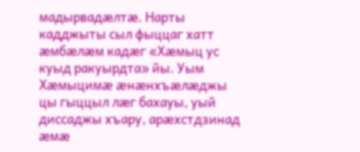мадырвадæлтæ. Нарты кадджыты сыл фыццаг хатт æмбæлæм кадæг «Хæмыц ус куыд ракуырдта» йы. Уым Хæмыцимæ æнæнхъæлæджы цы гыццыл лæг бахауы, уый диссаджы хъару, арæхстдзинад æмæ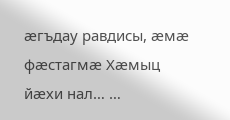æгъдау равдисы, æмæ фæстагмæ Хæмыц йæхи нал… …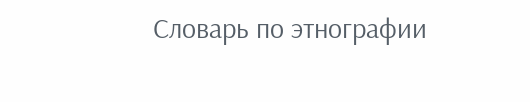Словарь по этнографии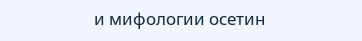и мифологии осетин